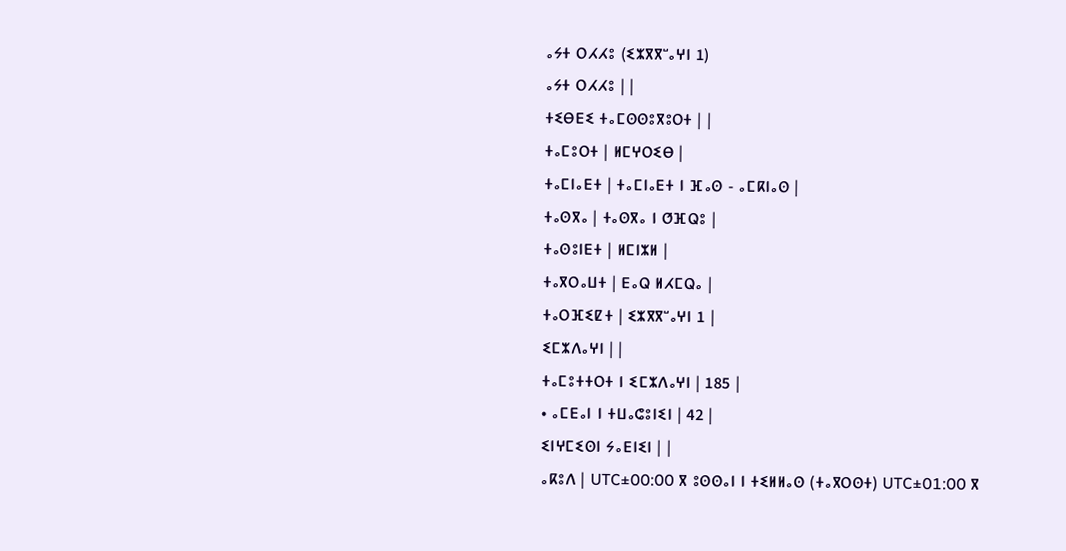ⴰⵢⵜ ⵔⵃⵃⵓ (ⵉⵣⴳⴳⵯⴰⵖⵏ 1)
ⴰⵢⵜ ⵔⵃⵃⵓ | |
ⵜⵉⴱⴹⵉ ⵜⴰⵎⵙⵙⵓⴳⵓⵔⵜ | |
ⵜⴰⵎⵓⵔⵜ | ⵍⵎⵖⵔⵉⴱ |
ⵜⴰⵎⵏⴰⴹⵜ | ⵜⴰⵎⵏⴰⴹⵜ ⵏ ⴼⴰⵙ - ⴰⵎⴽⵏⴰⵙ |
ⵜⴰⵙⴳⴰ | ⵜⴰⵙⴳⴰ ⵏ ⵚⴼⵕⵓ |
ⵜⴰⵙⵓⵏⴹⵜ | ⵍⵎⵏⵣⵍ |
ⵜⴰⴳⵔⴰⵡⵜ | ⴹⴰⵕ ⵍⵃⵎⵕⴰ |
ⵜⴰⵔⴼⵉⵇⵜ | ⵉⵣⴳⴳⵯⴰⵖⵏ 1 |
ⵉⵎⵣⴷⴰⵖⵏ | |
ⵜⴰⵎⵓⵜⵜⵔⵜ ⵏ ⵉⵎⵣⴷⴰⵖⵏ | 185 |
• ⴰⵎⴹⴰⵏ ⵏ ⵜⵡⴰⵛⵓⵏⵉⵏ | 42 |
ⵉⵏⵖⵎⵉⵙⵏ ⵢⴰⴹⵏⵉⵏ | |
ⴰⴽⵓⴷ | UTC±00:00 ⴳ ⵓⵙⵙⴰⵏ ⵏ ⵜⵉⵍⵍⴰⵙ (ⵜⴰⴳⵔⵙⵜ) UTC±01:00 ⴳ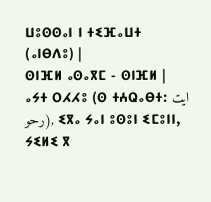ⵡⵓⵙⵙⴰⵏ ⵏ ⵜⵉⴼⴰⵡⵜ (ⴰⵏⴱⴷⵓ) |
ⵙⵏⴼⵍ ⴰⵙⴰⴳⵎ - ⵙⵏⴼⵍ |
ⴰⵢⵜ ⵔⵃⵃⵓ (ⵙ ⵜⵄⵕⴰⴱⵜ: ايت رحو), ⵉⴳⴰ ⵢⴰⵏ ⵓⵙⵓⵏ ⵉⵎⵓⵏⵏ, ⵢⵉⵍⵉ ⴳ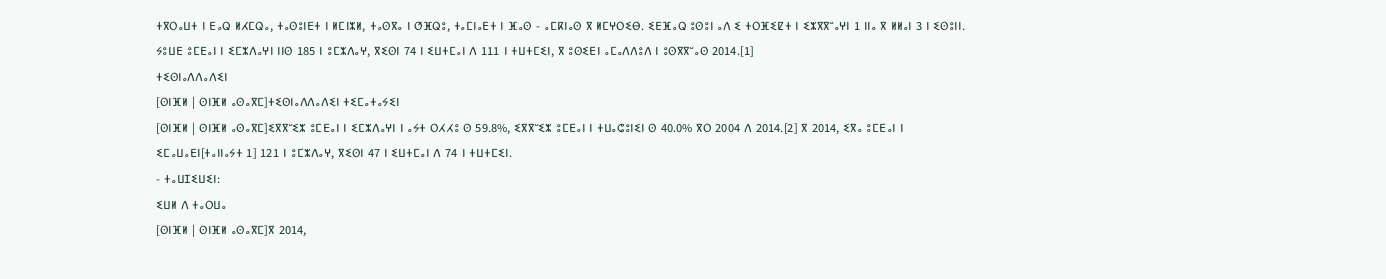ⵜⴳⵔⴰⵡⵜ ⵏ ⴹⴰⵕ ⵍⵃⵎⵕⴰ, ⵜⴰⵙⵓⵏⴹⵜ ⵏ ⵍⵎⵏⵣⵍ, ⵜⴰⵙⴳⴰ ⵏ ⵚⴼⵕⵓ, ⵜⴰⵎⵏⴰⴹⵜ ⵏ ⴼⴰⵙ - ⴰⵎⴽⵏⴰⵙ ⴳ ⵍⵎⵖⵔⵉⴱ. ⵉⴹⴼⴰⵕ ⵓⵙⵓⵏ ⴰⴷ ⵉ ⵜⵔⴼⵉⵇⵜ ⵏ ⵉⵣⴳⴳⵯⴰⵖⵏ 1 ⵏⵏⴰ ⴳ ⵍⵍⴰⵏ 3 ⵏ ⵉⵙⵓⵏⵏ. ⵢⵓⵡⴹ ⵓⵎⴹⴰⵏ ⵏ ⵉⵎⵣⴷⴰⵖⵏ ⵏⵏⵙ 185 ⵏ ⵓⵎⵣⴷⴰⵖ, ⴳⵉⵙⵏ 74 ⵏ ⵉⵡⵜⵎⴰⵏ ⴷ 111 ⵏ ⵜⵡⵜⵎⵉⵏ, ⴳ ⵓⵙⵉⴹⵏ ⴰⵎⴰⴷⴷⵓⴷ ⵏ ⵓⵙⴳⴳⵯⴰⵙ 2014.[1]
ⵜⵉⵙⵏⴰⴷⴷⴰⴷⵉⵏ
[ⵙⵏⴼⵍ | ⵙⵏⴼⵍ ⴰⵙⴰⴳⵎ]ⵜⵉⵙⵏⴰⴷⴷⴰⴷⵉⵏ ⵜⵉⵎⴰⵜⴰⵢⵉⵏ
[ⵙⵏⴼⵍ | ⵙⵏⴼⵍ ⴰⵙⴰⴳⵎ]ⵉⴳⴳⵯⵉⵣ ⵓⵎⴹⴰⵏ ⵏ ⵉⵎⵣⴷⴰⵖⵏ ⵏ ⴰⵢⵜ ⵔⵃⵃⵓ ⵙ 59.8%, ⵉⴳⴳⵯⵉⵣ ⵓⵎⴹⴰⵏ ⵏ ⵜⵡⴰⵛⵓⵏⵉⵏ ⵙ 40.0% ⴳⵔ 2004 ⴷ 2014.[2] ⴳ 2014, ⵉⴳⴰ ⵓⵎⴹⴰⵏ ⵏ ⵉⵎⴰⵡⴰⴹⵏ[ⵜⴰⵏⵏⴰⵢⵜ 1] 121 ⵏ ⵓⵎⵣⴷⴰⵖ, ⴳⵉⵙⵏ 47 ⵏ ⵉⵡⵜⵎⴰⵏ ⴷ 74 ⵏ ⵜⵡⵜⵎⵉⵏ.
- ⵜⴰⵡⵊⵉⵡⵉⵏ:
ⵉⵡⵍ ⴷ ⵜⴰⵔⵡⴰ
[ⵙⵏⴼⵍ | ⵙⵏⴼⵍ ⴰⵙⴰⴳⵎ]ⴳ 2014,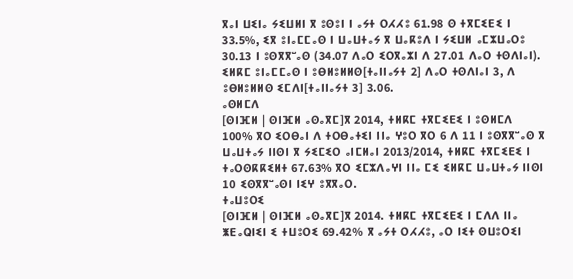ⴳⴰⵏ ⵡⵉⵏⴰ ⵢⵉⵡⵍⵏ ⴳ ⵓⵙⵓⵏ ⵏ ⴰⵢⵜ ⵔⵃⵃⵓ 61.98 ⵙ ⵜⴳⵎⵉⴹⵉ ⵏ 33.5%, ⵉⴳ ⵓⵏⴰⵎⵎⴰⵙ ⵏ ⵡⴰⵡⵜⴰⵢ ⴳ ⵡⴰⴽⵓⴷ ⵏ ⵢⵉⵡⵍ ⴰⵎⵣⵡⴰⵔⵓ 30.13 ⵏ ⵓⵙⴳⴳⵯⴰⵙ (34.07 ⴷⴰⵔ ⵉⵔⴳⴰⵣⵏ ⴷ 27.01 ⴷⴰⵔ ⵜⵙⴷⵏⴰⵏ). ⵉⵍⴽⵎ ⵓⵏⴰⵎⵎⴰⵙ ⵏ ⵓⴱⵍⵓⵍⵍⵙ[ⵜⴰⵏⵏⴰⵢⵜ 2] ⴷⴰⵔ ⵜⵙⴷⵏⴰⵏ 3, ⴷ ⵓⴱⵍⵓⵍⵍⵙ ⵉⵎⴷⵏ[ⵜⴰⵏⵏⴰⵢⵜ 3] 3.06.
ⴰⵙⵍⵎⴷ
[ⵙⵏⴼⵍ | ⵙⵏⴼⵍ ⴰⵙⴰⴳⵎ]ⴳ 2014, ⵜⵍⴽⵎ ⵜⴳⵎⵉⴹⵉ ⵏ ⵓⵙⵍⵎⴷ 100% ⴳⵔ ⵉⵔⴱⴰⵏ ⴷ ⵜⵔⴱⴰⵜⵉⵏ ⵏⵏⴰ ⵖⵓⵔ ⴳⵔ 6 ⴷ 11 ⵏ ⵓⵙⴳⴳⵯⴰⵙ ⴳ ⵡⴰⵡⵜⴰⵢ ⵏⵏⵙⵏ ⴳ ⵢⵉⵎⵉⵔ ⴰⵏⵎⵍⴰⵏ 2013/2014, ⵜⵍⴽⵎ ⵜⴳⵎⵉⴹⵉ ⵏ ⵜⴰⵔⵙⴽⴽⵉⵍⵜ 67.63% ⴳⵔ ⵉⵎⵣⴷⴰⵖⵏ ⵏⵏⴰ ⵎⵉ ⵉⵍⴽⵎ ⵡⴰⵡⵜⴰⵢ ⵏⵏⵙⵏ 10 ⵉⵙⴳⴳⵯⴰⵙⵏ ⵏⵉⵖ ⵓⴳⴳⴰⵔ.
ⵜⴰⵡⵓⵔⵉ
[ⵙⵏⴼⵍ | ⵙⵏⴼⵍ ⴰⵙⴰⴳⵎ]ⴳ 2014. ⵜⵍⴽⵎ ⵜⴳⵎⵉⴹⵉ ⵏ ⵎⴷⴷ ⵏⵏⴰ ⵥⴹⴰⵕⵏⵉⵏ ⵉ ⵜⵡⵓⵔⵉ 69.42% ⴳ ⴰⵢⵜ ⵔⵃⵃⵓ, ⴰⵔ ⵏⵉⵜ ⵙⵡⵓⵔⵉⵏ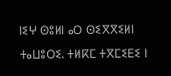ⵏⵉⵖ ⵙⵓⵍⵏ ⴰⵔ ⵙⵉⴳⴳⵉⵍⵏ ⵜⴰⵡⵓⵔⵉ. ⵜⵍⴽⵎ ⵜⴳⵎⵉⴹⵉ ⵏ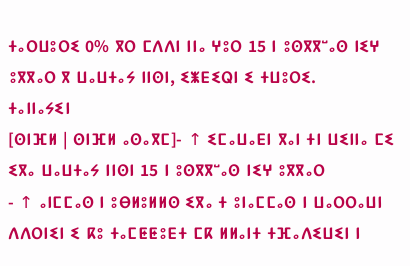ⵜⴰⵔⵡⵓⵔⵉ 0% ⴳⵔ ⵎⴷⴷⵏ ⵏⵏⴰ ⵖⵓⵔ 15 ⵏ ⵓⵙⴳⴳⵯⴰⵙ ⵏⵉⵖ ⵓⴳⴳⴰⵔ ⴳ ⵡⴰⵡⵜⴰⵢ ⵏⵏⵙⵏ, ⵉⵥⴹⵉⵕⵏ ⵉ ⵜⵡⵓⵔⵉ.
ⵜⴰⵏⵏⴰⵢⵉⵏ
[ⵙⵏⴼⵍ | ⵙⵏⴼⵍ ⴰⵙⴰⴳⵎ]- ↑ ⵉⵎⴰⵡⴰⴹⵏ ⴳⴰⵏ ⵜⵏ ⵡⵉⵏⵏⴰ ⵎⵉ ⵉⴳⴰ ⵡⴰⵡⵜⴰⵢ ⵏⵏⵙⵏ 15 ⵏ ⵓⵙⴳⴳⵯⴰⵙ ⵏⵉⵖ ⵓⴳⴳⴰⵔ
- ↑ ⴰⵏⵎⵎⴰⵙ ⵏ ⵓⴱⵍⵓⵍⵍⵙ ⵉⴳⴰ ⵜ ⵓⵏⴰⵎⵎⴰⵙ ⵏ ⵡⴰⵔⵔⴰⵡⵏ ⴷⴷⵔⵏⵉⵏ ⵉ ⴽⵓ ⵜⴰⵎⵟⵟⵓⴹⵜ ⵎⴽ ⵍⵍⴰⵏⵜ ⵜⴼⴰⴷⵉⵡⵉⵏ ⵏ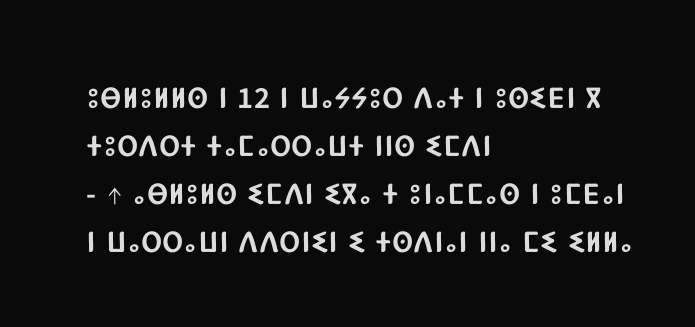ⵓⴱⵍⵓⵍⵍⵙ ⵏ 12 ⵏ ⵡⴰⵢⵢⵓⵔ ⴷⴰⵜ ⵏ ⵓⵙⵉⴹⵏ ⴳ ⵜⵓⵔⴷⵔⵜ ⵜⴰⵎⴰⵔⵔⴰⵡⵜ ⵏⵏⵙ ⵉⵎⴷⵏ
- ↑ ⴰⴱⵍⵓⵍⵙ ⵉⵎⴷⵏ ⵉⴳⴰ ⵜ ⵓⵏⴰⵎⵎⴰⵙ ⵏ ⵓⵎⴹⴰⵏ ⵏ ⵡⴰⵔⵔⴰⵡⵏ ⴷⴷⵔⵏⵉⵏ ⵉ ⵜⵙⴷⵏⴰⵏ ⵏⵏⴰ ⵎⵉ ⵉⵍⵍⴰ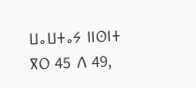ⵡⴰⵡⵜⴰⵢ ⵏⵏⵙⵏⵜ ⴳⵔ 45 ⴷ 49,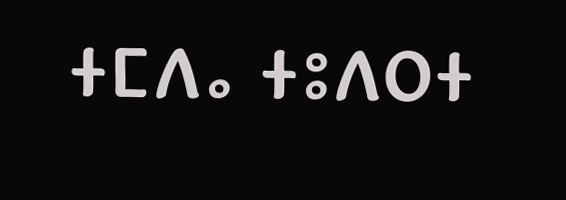ⵜⵎⴷⴰ ⵜⵓⴷⵔⵜ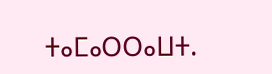ⵜⴰⵎⴰⵔⵔⴰⵡⵜ.